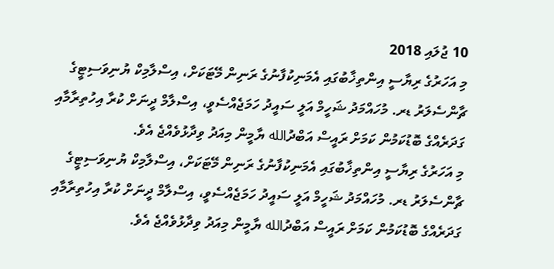10 ޖުލައި 2018
މި އަހަރުގެ ރިޔާސީ އިންތިޚާބުގައި އެމަނިކުފާނުގެ ރަނިން މޭޓަކަށް، އިސްލާމިކް ޔުނިވަސިޓީގެ ޗާންސެލަރު ޑރ. މުހައްމަދު ޝަހީމް އަލީ ސައީދު ހަމަޖެއްސެވީ، އިސްލާމް ދީނަށް ކުރާ އިހުތިރާމާއި ގަދަރެއްގެ ބޮޑުކަމުން ކަމަށް ރައީސް އަބްދުالله ޔާމީން މިއަދު ވިދާޅުވެއްޖެ އެވެ.
މި އަހަރުގެ ރިޔާސީ އިންތިޚާބުގައި އެމަނިކުފާނުގެ ރަނިން މޭޓަކަށް، އިސްލާމިކް ޔުނިވަސިޓީގެ ޗާންސެލަރު ޑރ. މުހައްމަދު ޝަހީމް އަލީ ސައީދު ހަމަޖެއްސެވީ، އިސްލާމް ދީނަށް ކުރާ އިހުތިރާމާއި ގަދަރެއްގެ ބޮޑުކަމުން ކަމަށް ރައީސް އަބްދުالله ޔާމީން މިއަދު ވިދާޅުވެއްޖެ އެވެ.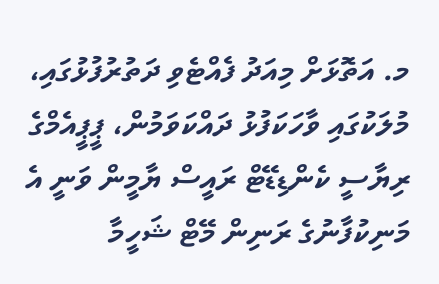މ. އަތޮޅަށް މިއަދު ފެއްޓެވި ދަތުރުފުޅުގައި، މުލަކުގައި ވާހަކަފުޅު ދައްކަވަމުން، ޕީޕީއެމްގެ ރިޔާސީ ކެންޑިޑޭޓް ރައީސް ޔާމީން ވަނީ އެ މަނިކުފާނުގެ ރަނިން މޭޓް ޝަހީމާ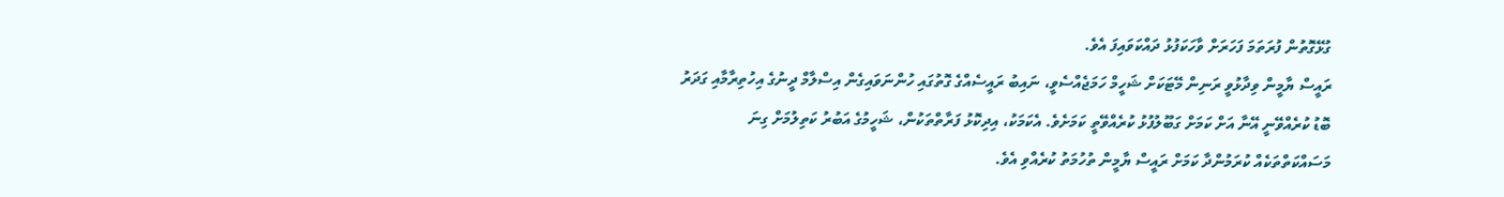ގުޅޭގޮތުން ފުރަތަމަ ފަހަރަށް ވާހަކަފުޅު ދައްކަވައިފަ އެވެ.
ރައީސް ޔާމީން ވިދާޅުވީ ރަނިން މޭޓަކަށް ޝަހީމް ހަމަޖެއްސެވީ، ނައިބު ރައީސެއްގެ ގޮތުގައި ހުންނަވައިގެން އިސްލާމް ދީނުގެ އިހުތިރާމާއި ގަދަރު ބޮޑު ކުރެއްވޭނީ އޭނާ އަށް ކަމަށް ގަބޫލުފުޅު ކުރެއްވޭތީ ކަމަށެވެ. އެކަމަކު، އިދިކޮޅު ފަރާތްތަކުން، ޝަހީމުގެ އަބުރު ކަތިލުމަށް ގިނަ މަސައްކަތްތަކެއް ކުރަމުންދާ ކަމަށް ރައީސް ޔާމީން ތުހުމަތު ކުރެއްވި އެވެ.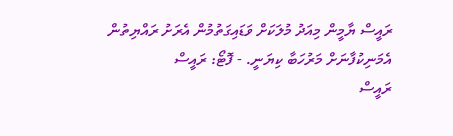ރައީސް ޔާމީން މިއަދު މުލަކަށް ވަޑައިގަތުމުން އެރަށު ރައްޔިތުން އެމަނިކުފާނަށް މަރުހަބާ ކިޔަނީ. - ފޮޓޯ: ރައީސް
ރައީސް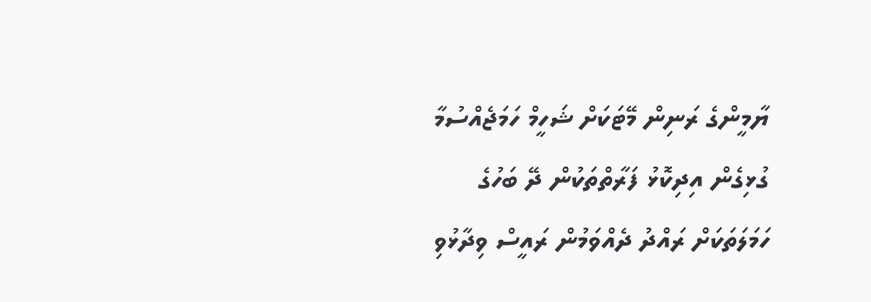ޔާމީންގެ ރަނިން މޭޓަކަށް ޝަހީމް ހަމަޖެއްސުމާ ގުޅިގެން އިދިކޮޅު ފަރާތްތަކުން ދޭ ބަހުގެ ހަމަލަތަކަށް ރައްދު ދެއްވަމުން ރައީސް ވިދާޅުވި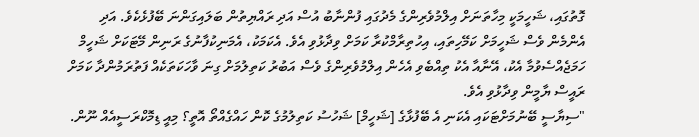ގޮތުގައި، ޝަހީމަކީ މިހާތަނަށް އިލްމުވެރިންގެ މެދުގައި ފުންނާބު އުސް އަދި ރައްޔިތުން ބަލައިގަންނަ ބޭފުޅެކެވެ. އަދި އެންމެން ވެސް ޝަހީމަށް ކަމޭހިތައި، އިހުތިރާމްކުރާ ކަމަށް ވިދާޅުވި އެވެ. އެކަމަކު، އެމަނިކުފާނުގެ ރަނިން މޭޓަކަށް ޝަހީމް ހަމަޖެއްސެވުމާ އެކު، އޭނާއާ އެކު ތިއްބެވި އެހެން އިލްމުވެރިންގެ ވެސް އަބުރު ކަތިލުމަށް ގިނަ ވާހަކަތަކެއް ފަތުރަމުންދާ ކަމަށް ރައީސް ޔާމީން ވިދާޅުވި އެވެ.
"ސިޔާސީ ބޭނުމަށްޓަކައި އެކަނި އެ ބޭފުޅާގެ [ޝަހީމް] ޝަހުސު ކަތިލުމުގެ ކޮން ހައްގެއްތޯ އޮތީ؟ މިއީ ޑިމޮކްރަސީއެއް ނޫން.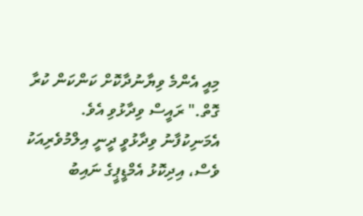މިއީ އެންމެ ވިޔާނުދާކޮށް ކަންކަން ކުރާ ގޮތް." ރައީސް ވިދާޅުވި އެވެ.
އެމަނިކުފާނު ވިދާޅުވީ ދީނީ އިލްމުވެރިއަކު ވެސް، އިދިކޮޅު އެމްޑީޕީގެ ނައިބު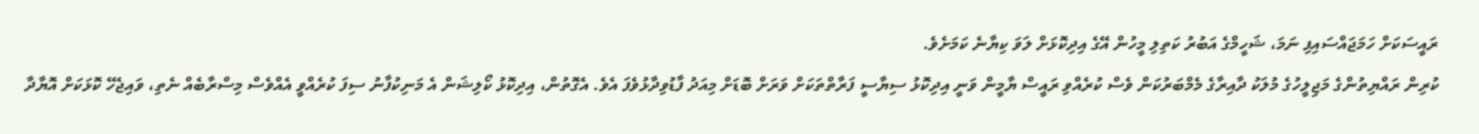ރައީސަކަށް ހަމަޖައްސައިފި ނަމަ، ޝަހީމްގެ އަބުރު ކަތިލި މީހުން އޭގެ އިދިކޮޅަށް ލަވަ ކިޔާނެ ކަމަށެވެ.
ކުރިން ރައްޔިތުންގެ މަޖިލީހުގެ މުލަކު ދާއިރާގެ މެމްބަރުކަން ވެސް ކުރެއްވި ރައީސް ޔާމީން ވަނީ އިދިކޮޅު ސިޔާސީ ފަރާތްތަކަށް ވަރަށް ބޮޑަށް މިއަދު ފާޑުވިދާޅުވެފަ އެވެ. އެގޮތުން، އިދިކޮޅު ކޯލިޝަން އެ މަނިކުފާނު ސިފަ ކުރެއްވީ އެއްވެސް މިސްރާބެއް ނެތި، ވައިޖެހޭ ކޮޅަކަށް އޮޔާދާ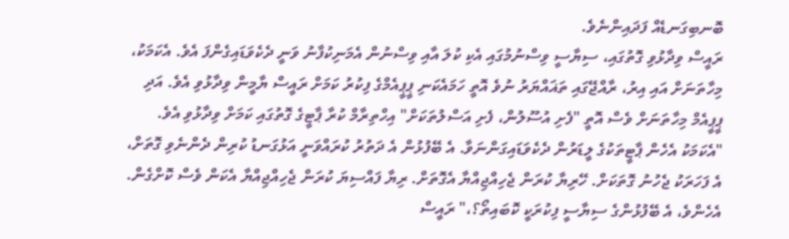ބޮނބިގަނޑެއް ފަދައިންނެވެ.
ރައީސް ވިދާޅުވި ގޮތުގައި، ސިޔާސީ ވިސްނުމުގައި އެކި ކުލަ އާއި ވިސްނުން އެމަނިކުފާނު ވަނީ ދެކެވަޑައިގެންފަ އެވެ. އެކަމަކު، މިހާތަނަށް އައި އިރު، ރާއްޖޭގައި ތަޣައްޔަރު ނުވެ އޮތީ ހަމައެކަނި ޕީޕީއެމްގެ ފިކުރު ކަމަށް ރައީސް ޔާމީން ވިދާޅުވި އެވެ. އަދި ޕީޕީއެމް މިހާތަނަށް ވެސް އޮތީ "ފެށި އުސޫލުން، ފެށި އަސްލުތަކަށް" އިހްތިރާމް ކުރާ ޕާޓީގެ ގޮތުގައި ކަމަށް ވިދާޅުވި އެވެ.
"އެކަމަކު އެހެން ޕާޓީތަކުގެ ލީޑަރުން ދެކެވަޑައިގަންނަވާ. އެ ބޭފުޅުން އެ ދަތުރު ކުރައްވަނީ އަޅުގަނޑު ކުރިން ދެންނެވި ގޮތަށް، އެ ފަހަރަކު ޖެހުނު ގޮތަކަށް. ހޭރިޔާ ކުރަން ޖެހިއްޖިއްޔާ އެގޮތަށް. ރިޔާ ފައްސިޔަ ކުރަން ޖެހިއްޖިއްޔާ އެކަން ވެސް ކޮށްގެން. އެހެންވެ، އެ ބޭފުޅުންގެ ސިޔާސީ ފިކުރަކީ ކޮބައިތޯ؟،" ރައީސް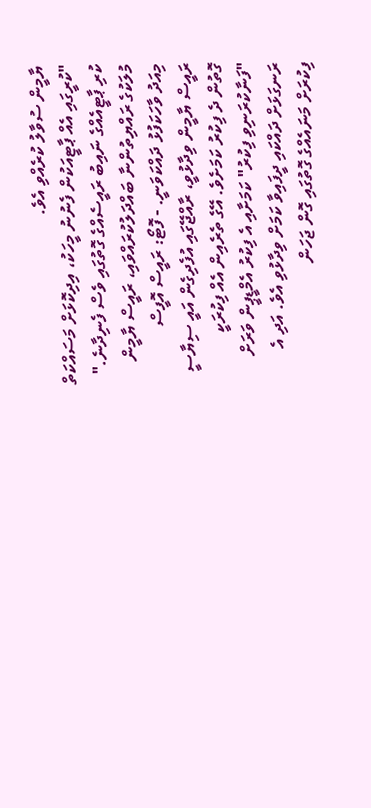ޔާމީން ސުވާލު ކުރެއްވި އެވެ.
"ކުރީގައި އެއް ޕާޓީއަކުން ފެނުނު މީހަކު، އިދިކޮޅަށް މަސައްކަތް ކުރި ޕާޓީއެއްގެ ނައިބު ރައީސެއްގެ ގޮތުގައި ވެސް ފެނިދާނެ."
މުލަކުގެ ރައްޔިތުންނާ ބައްދަލުކުރައްވައި، ރައީސް ޔާމީން މިއަދު ވާހަކަފުޅު ދައްކަވަނީ. - ފޮޓޯ: ރައީސް އޮފީސް
ރައީސް ޔާމީން ވިދާޅުވީ، ރާއްޖޭގައި އުފެދިގެން އައީ ސިޔާސީ ގޮތުން ދެ ފިކުރު ކަމަށެވެ. އޭގެ ތެރެއިން އެއް ފިކުރަކީ "ފަނާކުރަނިވި ފިކުރު" ކަމަށާއި އެ ފިކުރު އެމްޑީޕީން ވަރަށް ރަނގަޅަށް ދައްކައި ދީފައިވާ ކަމަށް ވިދާޅުވި އެވެ. އަދި އެ ފިކުރަށް މަނައެއްގެ ގޮތުގައި ގޮން ޖަހަން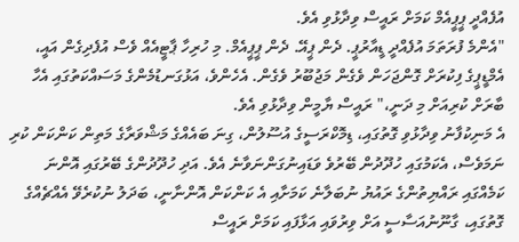އުފެއްދީ ޕީޕީއެމް ކަމަށް ރައީސް ވިދާޅުވި އެވެ.
"އެންމެ ފުރަތަމަ އުފެއްދީ ޑީއާރުޕީ. ދެން ޕީއޭ. ދެން ޕީޕީއެމް. މި ހުރިހާ ޕާޓީއެއް ވެސް އުފެދިގެން އައީ، އެމްޑީޕީގެ ފިކުރަށް ގޮންޖަހަން ވެގެން މަޖުބޫރު ވެގެން. އެހެންވެ، އަޅުގަނޑުމެންގެ މަސައްކަތުގައި އެހާ ބާރަށް ކުރިއަށް މި ދަނީ،" ރައީސް ޔާމީން ވިދާޅުވި އެވެ.
އެ މަނިކުފާނު ވިދާޅުވި ގޮތުގައި، ޑިމޮކްރަސީގެ އުސޫލުން، ގިނަ ބައެއްގެ މަޝްވަރާގެ މަތިން ކަންކަން ކުރި ނަމަވެސް، އެކަމުގައި ހުދޫދުން ބޭރުވެ ވަޑައިނުގަންނަވާނެ އެވެ. އަދި ހުދޫދުންގެ ބޭރުގައި އޮންނަ ކަމެއްގައި ރައްޔިތުންގެ ރައުޔު ނުބަލާނެ ކަމަށާއި އެ ކަންކަން އޮންނާނީ، ބަދަލު ނުކުރެވޭ އެއްޗެއްގެ ގޮތުގައި، ގާނޫނުއަސާސީ އަށް ވިރުވައި އަޅާފައި ކަމަށް ރައީސް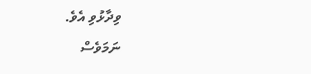ވިދާޅުވި އެވެ.
ނަމަވެސް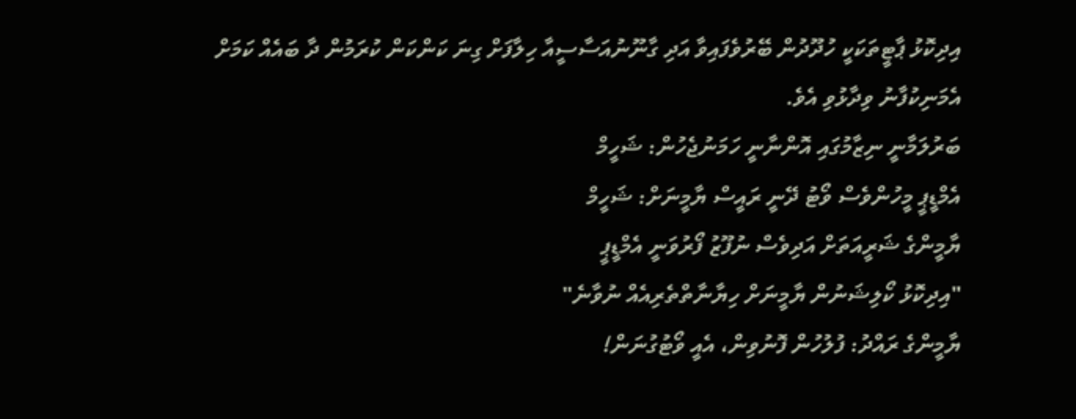އިދިކޮޅު ޕާޓީތަކަކީ ހުދޫދުން ބޭރުވެފައިވާ އަދި ގާނޫނުއަސާސީއާ ހިލާފަށް ގިނަ ކަންކަން ކުރަމުން ދާ ބައެއް ކަމަށް އެމަނިކުފާނު ވިދާޅުވި އެވެ.
ބަރުލަމާނީ ނިޒާމުގައި އޮންނާނީ ހަމަނުޖެހުން: ޝަހީމް
އެމްޑީޕީ މީހުންވެސް ވޯޓު ދޭނީ ރައީސް ޔާމީނަށް: ޝަހީމް
ޔާމީންގެ ޝަރީއަތަށް އަދިވެސް ނުފޫޒު ފޯރުވަނީ އެމްޑީޕީ
"އިދިކޮޅު ކޯލިޝަނުން ޔާމީނަށް ހިޔާނާތްތެރިއެއް ނުވާނެ"
ޔާމީންގެ ރައްދު: ފުލުހުން ފޮނުވިން، އެއީ ވޯޓުގުނަން!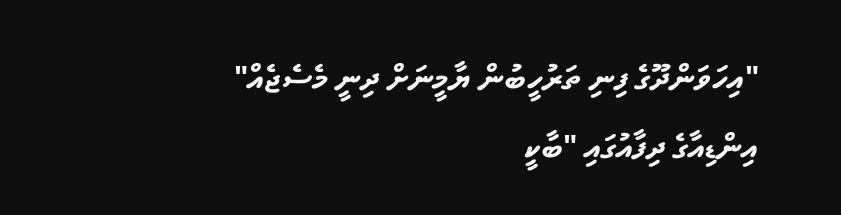"އިހަވަންދޫގެ ފިނި ތަރުހީބުން ޔާމީނަށް ދިނީ މެސެޖެއް"
އިންޑިއާގެ ދިފާއުގައި "ބާކީ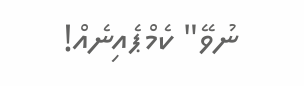ނުވޭ" ކެމްޕެއިނެއް!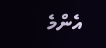އެންމެ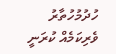ހުދުމުހުތާރު ވެރިކަމެއް ކުރަނީ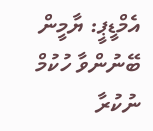އެމްޑީޕީ: ޔާމީން
ބޭނުންވާ ހުކުމް ނުކުރާ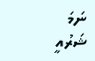ނަމަ ޝަރުއީ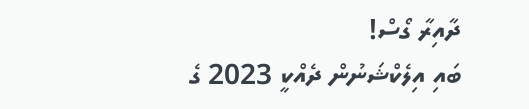ދާއިރާ ގޯސް!
ބައި އިލެކްޝަނުން ދެއްކީ 2023 ގެ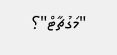"މަގުޗާޓް"؟